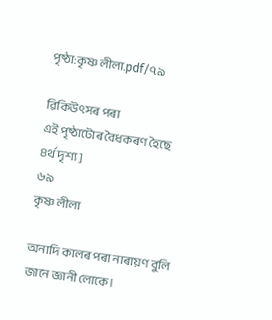পৃষ্ঠা:কৃষ্ণ লীলা.pdf/৭৯

ৱিকিউৎসৰ পৰা
এই পৃষ্ঠাটোৰ বৈধকৰণ হৈছে
৪ৰ্থ দৃশ্য]
৬৯
কৃষ্ণ লীলা

অনাদি কালৰ পৰা নাৰায়ণ বুলি
জানে জ্ঞানী লোকে।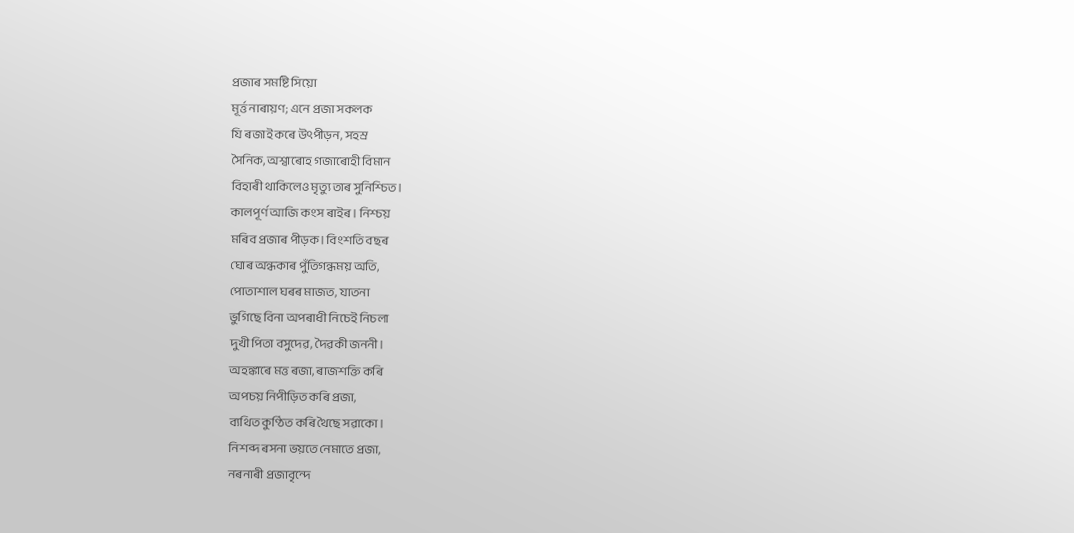প্ৰজাৰ সমষ্টি সিয়ো
মূৰ্ত্ত নাৰায়ণ; এনে প্ৰজা সকলক
যি ৰজাই কৰে উৎপীড়ন, সহস্ৰ
সৈনিক, অশ্বাৰোহ গজাৰোহী বিমান
বিহাৰী থাকিলেও মৃত্যু তাৰ সুনিশ্চিত।
কালপূৰ্ণ আজি কংস ৰাইৰ। নিশ্চয়
মৰিব প্ৰজাৰ পীড়ক। বিংশতি বছৰ
ঘোৰ অন্ধকাৰ পুঁতিগন্ধময় অতি,
পোতাশাল ঘৰৰ মাজত, যাতনা
ভুগিছে বিনা অপৰাধী নিচেই নিচলা
দুখী পিতা বসুদেৱ, দৈৱকী জননী।
অহঙ্কাৰে মত্ত ৰজা, ৰাজশক্তি কৰি
অপচয় নিপীড়িত কৰি প্ৰজা,
ব্যথিত কুণ্ঠিত কৰি থৈছে সৱাকো।
নিশব্দ ৰসনা ভয়তে নেমাতে প্ৰজা,
নৰনাৰী প্ৰজাবৃন্দে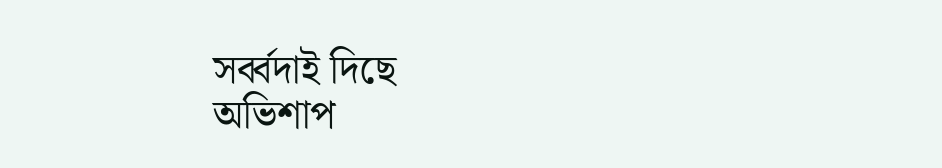সৰ্ব্বদাই দিছে
অভিশাপ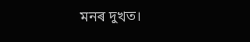মনৰ দুখত।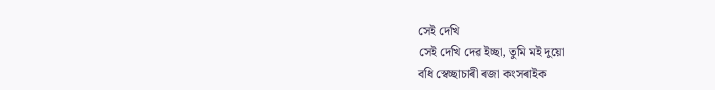সেই দেখি
সেই দেখি দেৱ ইচ্ছা, তুমি মই দুয়ো
বধি স্বেচ্ছাচাৰী ৰজা কংসৰাইক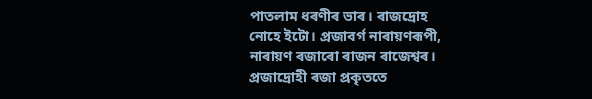পাতলাম ধৰণীৰ ভাৰ। ৰাজদ্ৰোহ
নোহে ইটো। প্ৰজাবৰ্গ নাৰায়ণৰূপী,
নাৰায়ণ ৰজাৰো ৰাজন ৰাজেশ্বৰ।
প্ৰজাদ্ৰোহী ৰজা প্ৰকৃততে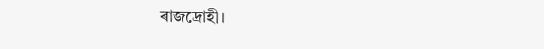ৰাজদ্ৰোহী।